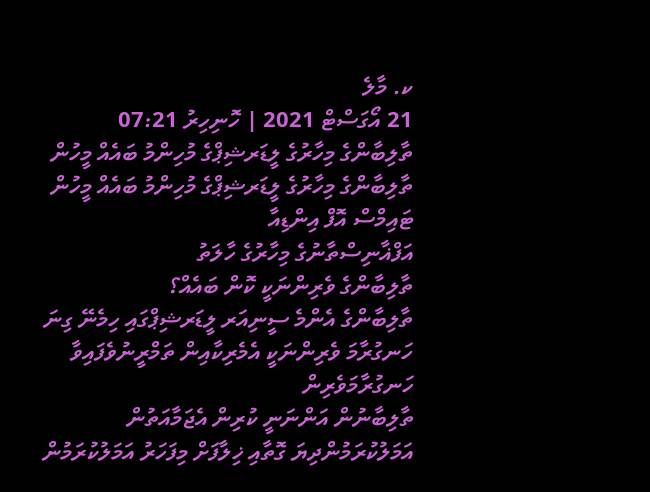ކ. މާލެ
21 އޯގަސްޓް 2021 | ހޮނިހިރު 07:21
ތާލިބާންގެ މިހާރުގެ ލީޑަރޝިޕްގެ މުހިންމު ބައެއް މީހުން
ތާލިބާންގެ މިހާރުގެ ލީޑަރޝިޕްގެ މުހިންމު ބައެއް މީހުން
ޓައިމްސް އޮފް އިންޑިއާ
އަފްޣާނިސްތާނުގެ މިހާރުގެ ހާލަތު
ތާލިބާންގެ ވެރިންނަކީ ކޮން ބައެއް؟
ތާލިބާންގެ އެންމެ ސީނިއަރ ލީޑަރޝިޕްގައި ހިމެނޭ ގިނަ ހަނގުރާމަ ވެރިންނަކީ އެމެރިކާއިން ތަމްރީނުވެފައިވާ ހަނގުރާމަވެރިން
ތާލިބާނުން އަންނަނީ ކުރިން އެޖަމާއަތުން އަމަލުކުރަމުންދިޔަ ގޮތާއި ޚިލާފަށް މިފަހަރު އަމަލުކުރަމުން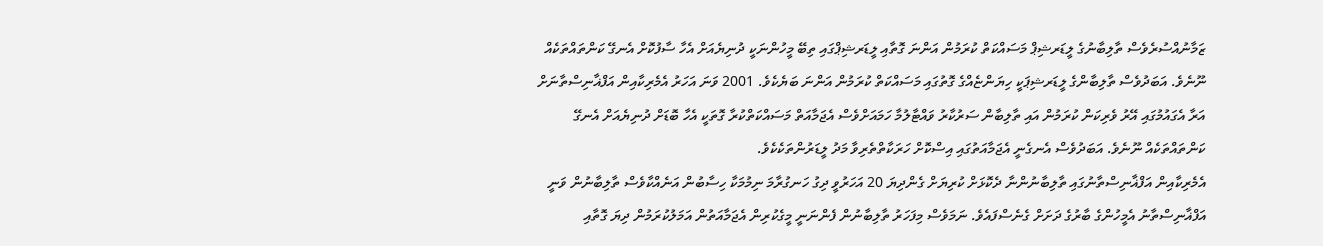ޒަމާނުއްސުރެވެސް ތާލިބާނުގެ ލީޑަރޝިޕް މަސައްކަތް ކުރަމުން އަންނަ ގޮތާއި ލީޑަރޝިޕްގައި ތިބޭ މީހުންނަކީ ދުނިޔެއަށް އެހާ ސާފުކޮށް އެނގޭ ކަންތައްތަކެއް ނޫނެވެ. އަބަދުވެސް ތާލިބާންގެ ލީޑަރޝިޕަކީ ހިޔަންޏެއްގެ ގޮތުގައި މަސައްކަތް ކުރަމުން އަންނަ ބަޔެކެވެ. 2001 ވަނަ އަހަރު އެމެރިކާއިން އަފްޣާނިސްތާނަށް އަރާ އެގައުމުގައި އޭރު ވެރިކަން ކުރަމުން އައި ތާލިބާން ސަރުކާރު ވައްޓާލުމާ ހަމައަށްވެސް އެޖަމާއަތް މަސައްކަތްކުރާ ގޮތަކީ އެހާ ބޮޑަށް ދުނިޔެއަށް އެނގޭ ކަންތައްތަކެއް ނޫނެވެ. އަބަދުވެސް އެނގެނީ އެޖަމާއަތުގައި އިސްކޮށް ހަރަކާތްތެރިވާ މަދު ލީޑަރުންތަކެކެވެ.
އެމެރިކާއިން އަފްޣާނިސްތާނުގައި ތާލިބާނުންނާ ދެކޮޅަށް ކުރިޔަށް ގެންދިޔަ 20 އަހަރުވީ ދިގު ހަނގުރާމަ ނިމުމަކާ ހިސާބުން އަނެއްކާވެސް ތާލިބާނުން ވަނީ އަފްޣާނިސްތާނު އެމީހުންގެ ބާރުގެ ދަށަށް ގެނެސްފައެވެ. ނަމަވެސް މިފަހަރު ތާލިބާނުން ފެންނަނީ މީގެކުރިން އެޖަމާއަތުން އަމަލުކުރަމުން ދިޔަ ގޮތާއި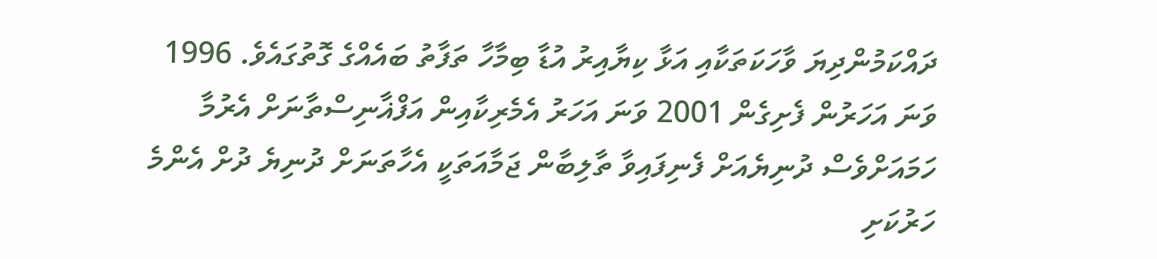ދައްކަމުންދިޔަ ވާހަކަތަކާއި އަޅާ ކިޔާއިރު އުޑާ ބިމާހާ ތަފާތު ބައެއްގެ ގޮތުގައެވެ. 1996 ވަނަ އަހަރުން ފެށިގެން 2001 ވަނަ އަހަރު އެމެރިކާއިން އަފްޣާނިސްތާނަށް އެރުމާ ހަމައަށްވެސް ދުނިޔެއަށް ފެނިފައިވާ ތާލިބާން ޖަމާއަތަކީ އެހާތަނަށް ދުނިޔެ ދުށް އެންމެ ހަރުކަށި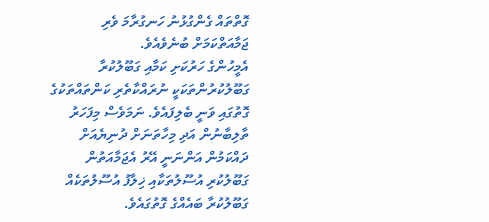ގޮތްތައް ގެންގުޅުނު ހަނގުރާމަ ވެރި ޖަމާއަތްކަމަށް ބުނެވެއެވެ.
އެމީހުންގެ ހަރުކަށި ކަމާއި ގަބޫލުކުރާ ގަބޫލުކުރުންތަކަކީ ނުރައްކާތެރި ކަންތައްތަކުގެ ގޮތުގައި ވަނީ ބެލިފައެވެ. ނަމަވެސް މިފަހަރު ތާލިބާނުން އަދި މިހާތަނަށް ދުނިޔެއަށް ދައްކަމުން އަންނަނީ އޭރު އެޖަމާއަތުން ގަބޫލުކުރި އުސޫލުތަކާއި ޚިލާފު އުސޫލުތަކެއް ގަބޫލުކުރާ ބައެއްގެ ގޮތުގައެވެ.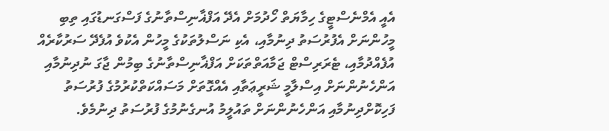އެއީ އެމްނެސްޓީގެ ހިމާޔަތް ހޯދުމަށް އެދޭ އަފްޣާނިސްތާނުގެ ފަސްގަނޑުގައި ތިބި މީހުންނަށް އެފުރުސަތު ދިނުމާއި، އެކި ނަސްލުތަކުގެ މީހުން އެކުވެ އުފެދޭ ސަރުކާރެއް އުފެއްދުމާއި، ޓެރަރިސްޓް ޖަމާއަތްތަކަށް އަފްޣާނިސްތާނުގެ ބިމުން ޖާގަ ނުދިނުމާއި އަންހެނުންނަށް އިސްލާމީ ޝަރީޢަތާއި އެއްގޮތަށް މަސައްކަތްކުރުމުގެ ފުރުސަތު ފަހިކޮށްދިނުމާއި އަންހެނުންނަށް ތައުލީމު އުނގެނުމުގެ ފުރުސަތު ދިނުމެވެ.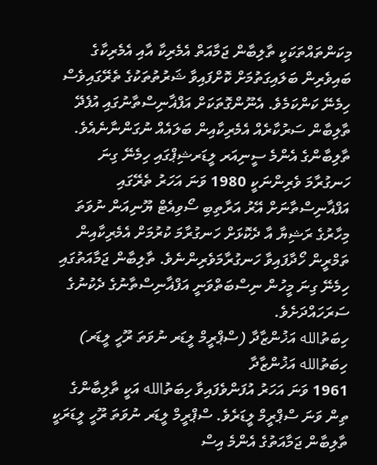މިކަންތައްތަކަކީ ތާލިބާން ޖަމާއަތް އެމެރިކާ އާއި އެމެރިކާގެ ބައިވެރިން ބަލައިގަތުމަށް ކޮށްފައިވާ ޝަރުތުތަކުގެ ތެރޭގައިވެސް ހިމެނޭ ކަންކަމެވެ. އެނޫންގޮތަކަށް އަފްޣާނިސްތާނުގައި އުފެދޭ ތާލިބާން ސަރުކާރެއް އެމެރިކާއިން ބަލައެއް ނުގަންނާނެއެވެ.
ތާލިބާންގެ އެންމެ ސީނިއަރ ލީޑަރޝިޕްގައި ހިމެނޭ ގިނަ ހަނގުރާމަ ވެރިންނަކީ 1980 ވަނަ އަހަރު ތެރޭގައި އަފްޣާނިސްތާނަށް އޭރު އަރާތިބި ސޯވިއެޓް ޔޫނިއަން ނުވަތަ މިހާރުގެ ރަޝިޔާ އާ ދެކޮޅަށް ހަނގުރާމަ ކުރުމަށް އެމެރިކާއިން ތަމްރީން ހޯދާފައިވާ ހަނގުރާމަވެރިންނެވެ. ތާލިބާން ޖަމާއަތުގައި ހިމެނޭ ގިނަ މީހުން ނިސްބަތްވަނީ އަފްޣާނިސްތާނުގެ ދެކުނުގެ ސަރަހައްދަށެވެ.
ހިބަތުالله އަޚުންޒާދާ (ސްޕްރީމް ލީޑަރ ނުވަތަ ރޫހީ ލީޑަރ)
ހިބަތުالله އަޚުންޒާދާ
1961 ވަނަ އަހަރު އުފަންވެފައިވާ ހިބަތުالله އަކީ ތާލިބާންގެ ތިން ވަނަ ސްޕްރީމް ލީޑަރެވެ. ސްޕްރީމް ލީޑަރ ނުވަތަ ރޫހީ ލީޑަރަކީ ތާލިބާން ޖަމާއަތުގެ އެންމެ އިސް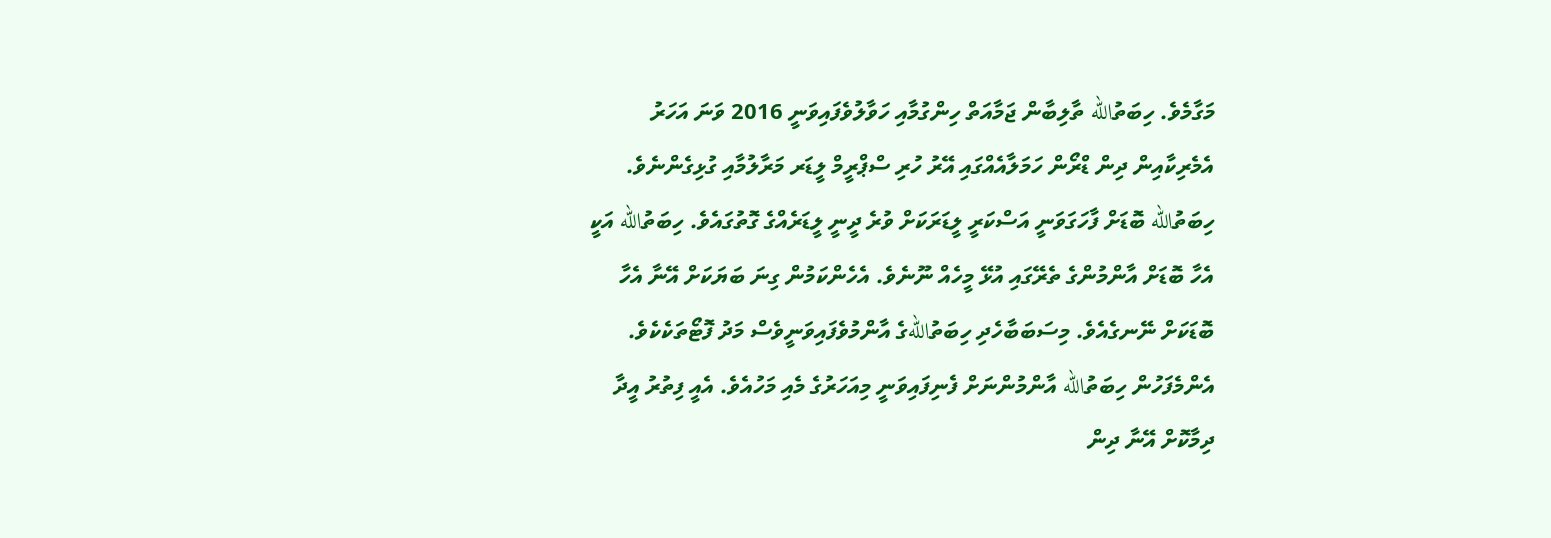މަގާމެވެ. ހިބަތުالله ތާލިބާން ޖަމާއަތް ހިންގުމާއި ހަވާލުވެފައިވަނީ 2016 ވަނަ އަހަރު އެމެރިކާއިން ދިން ޑްރޯން ހަމަލާއެއްގައި އޭރު ހުރި ސްޕްރީމް ލީޑަރ މަރާލުމާއި ގުޅިގެންނެވެ.
ހިބަތުالله ބޮޑަށް ފާހަގަވަނީ އަސްކަރީ ލީޑަރަކަށް ވުރެ ދީނީ ލީޑަރެއްގެ ގޮތުގައެވެ. ހިބަތުالله އަކީ އެހާ ބޮޑަށް އާންމުންގެ ތެރޭގައި އުޅޭ މީހެއް ނޫނެވެ. އެހެންކަމުން ގިނަ ބަޔަކަށް އޭނާ އެހާ ބޮޑަކަށް ނޭނގެއެވެ. މިސަބަބާހެދި ހިބަތުاللهގެ އާންމުވެފައިވަނީވެސް މަދު ފޮޓޯތަކެކެވެ.
އެންމެފަހުން ހިބަތުالله އާންމުންނަށް ފެނިފައިވަނީ މިއަހަރުގެ މެއި މަހުއެވެ. އެއީ ފިތުރު އީދާ ދިމާކޮށް އޭނާ ދިން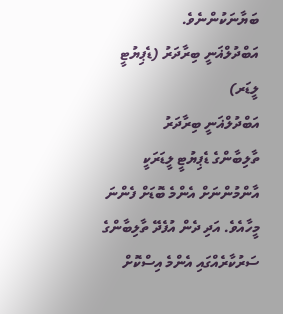ބަޔާނަކުންނެވެ.
އަބްދުލްޣަނީ ބިރާދަރު (ޑެޕިޔުޓީ ލީޑަރ)
އަބްދުލްޣަނީ ބިރާދަރު
ތާލިބާންގެ ޑެޕިޔުޓީ ލީޑަރަކީ އާންމުންނަށް އެންމެ ބޮޑަށް ފެންނަ މީހާއެވެ. އަދި ދެން އުފެދޭ ތާލިބާންގެ ސަރުކާރެއްގައި އެންމެ އިސްކޮށް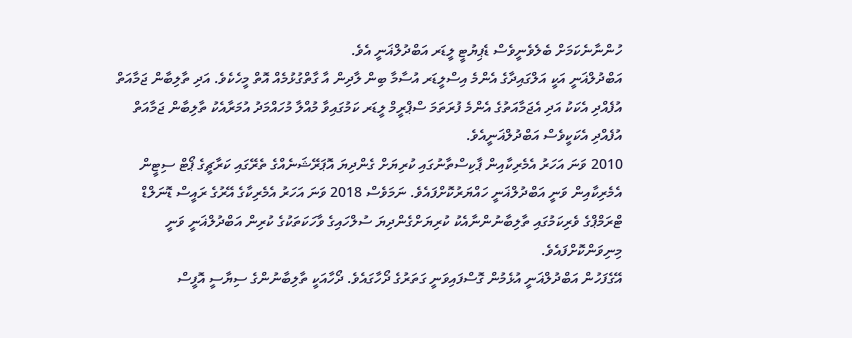ހުންނާނެކަމަށް ބެލެވެނީވެސް ޑެޕިޔުޓީ ލީޑަރ އަބްދުލްޣަނީ އެވެ.
އަބްދުލްޣަނީ އަކީ އަލްގައިދާގެ އެންމެ އިސްލީޑަރ އުސާމާ ބިން ލާދިން އާ ގާތްގުޅުމެއް އޮތް މީހެކެވެ. އަދި ތާލިބާން ޖަމާއަތް އުފެއްދި އެކަކު އަދި އެޖަމާއަތުގެ އެންމެ ފުރަތަމަ ސްޕްރީމް ލީޑަރ ކަމުގައިވާ މުއްލާ މުހައްމަދު އުމަރާއެކު ތާލިބާން ޖަމާއަތް އުފެއްދި އެކަކީވެސް އަބްދުލްޣަނީއެވެ.
2010 ވަނަ އަހަރު އެމެރިކާއިން ޕާކިސްތާނުގައި ކުރިޔަށް ގެންދިޔަ އޮޕަރޭޝަނެއްގެ ތެރޭގައި ކަރާޗީގެ ޕޯޓް ސިޓީން އެމެރިކާއިން ވަނީ އަބްދުލްޣަނީ ހައްޔަރުކޮށްފައެވެ. ނަމަވެސް 2018 ވަނަ އަހަރު އެމެރިކާގެ އޭރުގެ ރައީސް ޑޮނަލްޑް ޓްރަމްޕްގެ ވެރިކަމުގައި ތާލިބާނުންނާއެކު ކުރިޔަށްގެންދިޔަ ސުލްހައިގެ ވާހަކަތަކުގެ ކުރިން އަބްދުލްޣަނީ ވަނީ މިނިވަންކޮށްފައެވެ.
އޭގެފަހުން އަބްދުލްޣަނީ އުޅެމުން ގޮސްފައިވަނީ ގަތަރުގެ ދޯހާގައެވެ. ދޯހާއަކީ ތާލިބާނުންގެ ސިޔާސީ އޮފީސް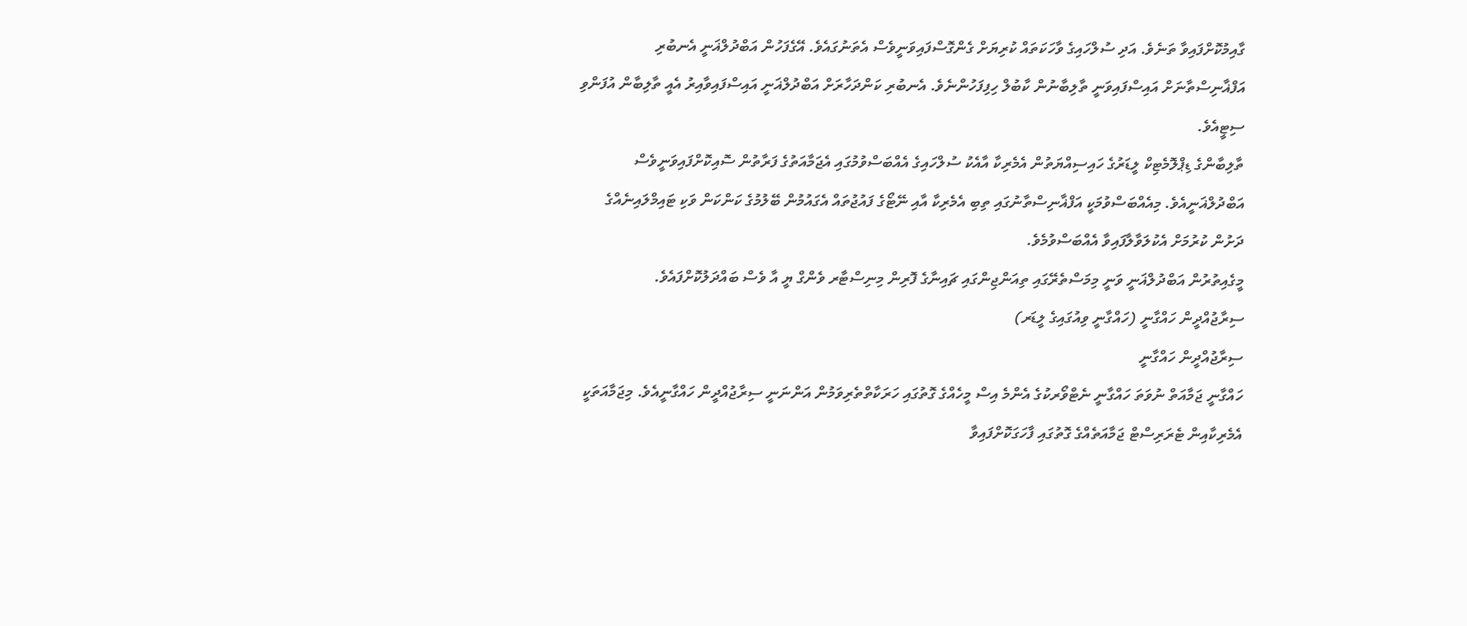ގާއިމުކޮށްފައިވާ ތަނެވެ. އަދި ސުލްހައިގެ ވާހަކަތައް ކުރިޔަށް ގެންގޮސްފައިވަނީވެސް އެތަނުގައެވެ. އޭގެފަހުން އަބްދުލްޣަނީ އެނބުރި އަފްޣާނިސްތާނަށް އައިސްފައިވަނީ ތާލިބާނުން ކާބުލް ހިފިފަހުންނެވެ. އެނބުރި ކަންދަހާރަށް އަބްދުލްޣަނީ އައިސްފައިވާއިރު އެއީ ތާލިބާން އުފަންވި ސިޓީއެވެ.
ތާލިބާންގެ ޑިޕްލޮމެޓިކް ލީޑަރުގެ ހައިސިއްޔަތުން އެމެރިކާ އާއެކު ސުލްހައިގެ އެއްބަސްވުމުގައި އެޖަމާއަތުގެ ފަރާތުން ސޮއިކޮށްފައިވަނީވެސް އަބްދުލްޣަނީއެވެ. މިއެއްބަސްވުމަކީ އަފްޣާނިސްތާނުގައި ތިބި އެމެރިކާ އާއި ނޭޓޯގެ ފައުޖުތައް އެގައުމުން ބޭލުމުގެ ކަންކަން ވަކި ޓައިމްލައިނެއްގެ ދަށުން ކުރުމަށް އެކުލަވާލާފައިވާ އެއްބަސްވުމެވެ.
މީގެއިތުރުން އަބްދުލްޣަނީ ވަނީ މިމަސްތެރޭގައި ތިއަންޖިންގައި ޗައިނާގެ ފޮރިން މިނިސްޓާރ ވެންގް ޔީ އާ ވެސް ބައްދަލުކޮށްފައެވެ.
ސިރާޖުއްދީން ހައްގާނީ (ހައްގާނީ ވިއުގައިގެ ލީޑަރ)
ސިރާޖުއްދީން ހައްގާނީ
ހައްގާނީ ޖަމާއަތް ނުވަތަ ހައްގާނީ ނެޓްވޯރކުގެ އެންމެ އިސް މީހެއްގެ ގޮތުގައި ހަރަކާތްތެރިވަމުން އަންނަނީ ސިރާޖުއްދީން ހައްގާނީއެވެ. މިޖަމާއަތަކީ އެމެރިކާއިން ޓެރަރިސްޓް ޖަމާއަތެއްގެ ގޮތުގައި ފާހަގަކޮށްފައިވާ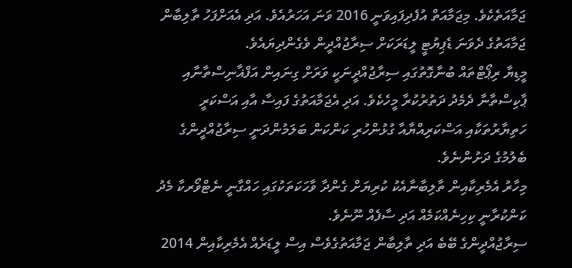ޖަމާއަތެކެވެ. މިޖަމާއަތް އުފެދިފައިވަނީ 2016 ވަނަ އަހަރުއެވެ. އަދި އެއަށްފަހު ތާލިބާން ޖަމާއަތުގެ ދެވަނަ ޑެޕިޔުޓީ ލީޑަރަކަށް ސިރާޖުއްދީން ވެގެންދިޔައެވެ.
މީޑިޔާ ރިޕޯޓްތައް ބުނާގޮތުގައި ސިރާޖުއްދީނަކީ ވަރަށް ގިނައިން އަފްޣާނިސްތާނާއި ޕާކިސްތާނާ ދެމެދު ދަތުރުކުރާ މީހެކެވެ. އަދި އެޖަމާއަތުގެ ފައިސާ އާއި އަސްކަރީ ހަތިޔާރުތަކާއި އަސްކަރިއްޔާއާ ގުޅުންހުރި ކަންކަން ބަލަމުންދަނީ ސިރާޖުއްދީންގެ ބެލުމުގެ ދަށުންނެވެ.
މިހާރު އެމެރިކާއިން ތާލިބާނާއެކު ކުރިޔަށް ގެންދާ ވާހަކަތަކުގައި ހައްގާނީ ނެޓްވޯރކާ މެދު ކަންކުރާނީ ކިހިނެއްކަމެއް އަދި ސާފެއް ނޫނެވެ.
ސިރާޖުއްދީންގެ ބޭބެ އަދި ތާލިބާން ޖަމާއަތުގެވެސް އިސް ލީޑަރެއް އެމެރިކާއިން 2014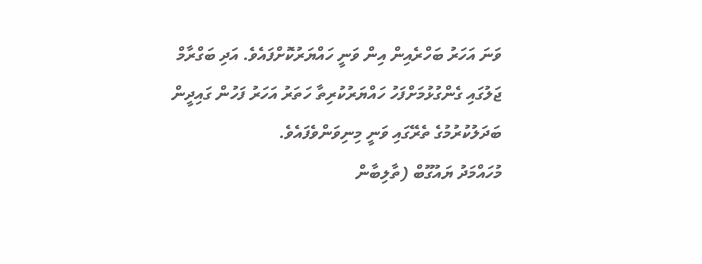ވަނަ އަހަރު ބަހްރެއިން އިން ވަނީ ހައްޔަރުކޮށްފައެވެ. އަދި ބަގްރާމް ޖަލުގައި ގެންގުޅުމަށްފަހު ހައްޔަރުކުރިތާ ހަތަރު އަހަރު ފަހުން ގައިދީން ބަދަލުކުރުމުގެ ތެރޭގައި ވަނީ މިނިވަންވެފައެވެ.
މުހައްމަދު ޔައުގޫބް (ތާލިބާން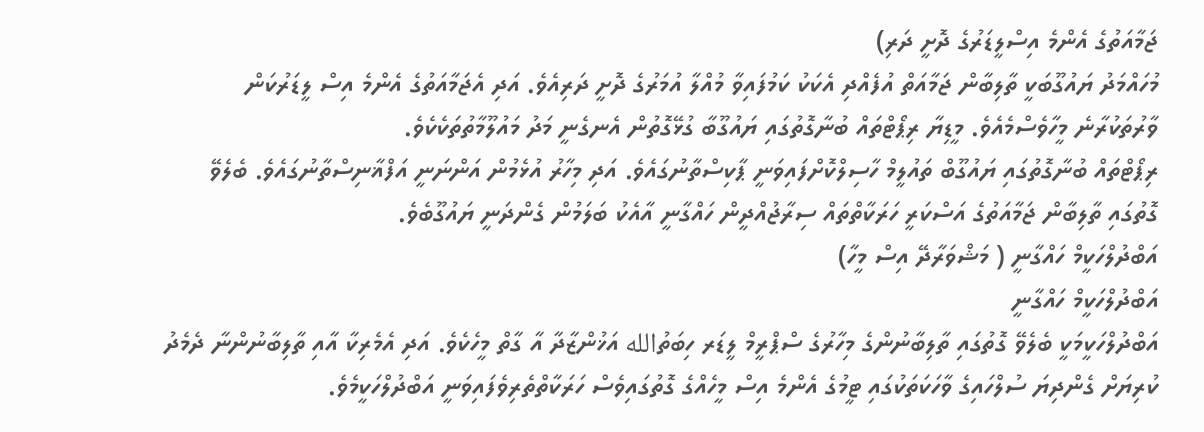ޖަމާއަތުގެ އެންމެ އިސްލީޑަރުގެ ދޮށީ ދަރި)
މުހައްމަދު ޔައުގޫބަކީ ތާލިބާން ޖަމާއަތް އުފެއްދި އެކަކު ކަމުފައިވާ މުއްލާ އުމަރުގެ ދޮށީ ދަރިއެވެ. އަދި އެޖަމާއަތުގެ އެންމެ އިސް ލީޑަރުކަން ވާރުތަކުރާނެ މީހާވެސްމެއެވެ. މީޑިޔާ ރިޕޯޓްތައް ބުނާގޮތުގައި ޔައުގޫބާ ގުޅޭގޮތުން އެނގެނީ މަދު މައުލޫމާތުތަކެކެވެ.
ރިޕޯޓްތައް ބުނާގޮތުގައި ޔައުގޫބް ތައުލީމް ހާސިލްކޮށްފައިވަނީ ޕާކިސްތާނުގައެވެ. އަދި މިހާރު އުޅެމުން އަންނަނީ އަފްޣާނިސްތާނުގައެވެ. ބެލެވޭ ގޮތުގައި ތާލިބާން ޖަމާއަތުގެ އަސްކަރީ ހަރަކާތްތައް ސިރާޖުއްދީން ހައްގާނީ އާއެކު ބަލަމުން ގެންދަނީ ޔައުގޫބެވެ.
އަބްދުލްހަކީމް ހައްގާނީ ( މަޝްވަރާދޭ އިސް މީހާ)
އަބްދުލްހަކީމް ހައްގާނީ
އަބްދުލްހަކީމަކީ ބެލެވޭ ގޮތުގައި ތާލިބާނުންގެ މިހާރުގެ ސްޕްރީމް ލީޑަރ ހިބަތުالله އަޚުންޒާދާ އާ ގާތް މީހެކެވެ. އަދި އެމެރިކާ އާއި ތާލިބާނުންނާ ދެމެދު ކުރިޔަށް ގެންދިޔަ ސުލްހައިގެ ވާހަކަތަކުގައި ޓީމުގެ އެންމެ އިސް މީހެއްގެ ގޮތުގައިވެސް ހަރަކާތްތެރިވެފައިވަނީ އަބްދުލްހަކީމެވެ.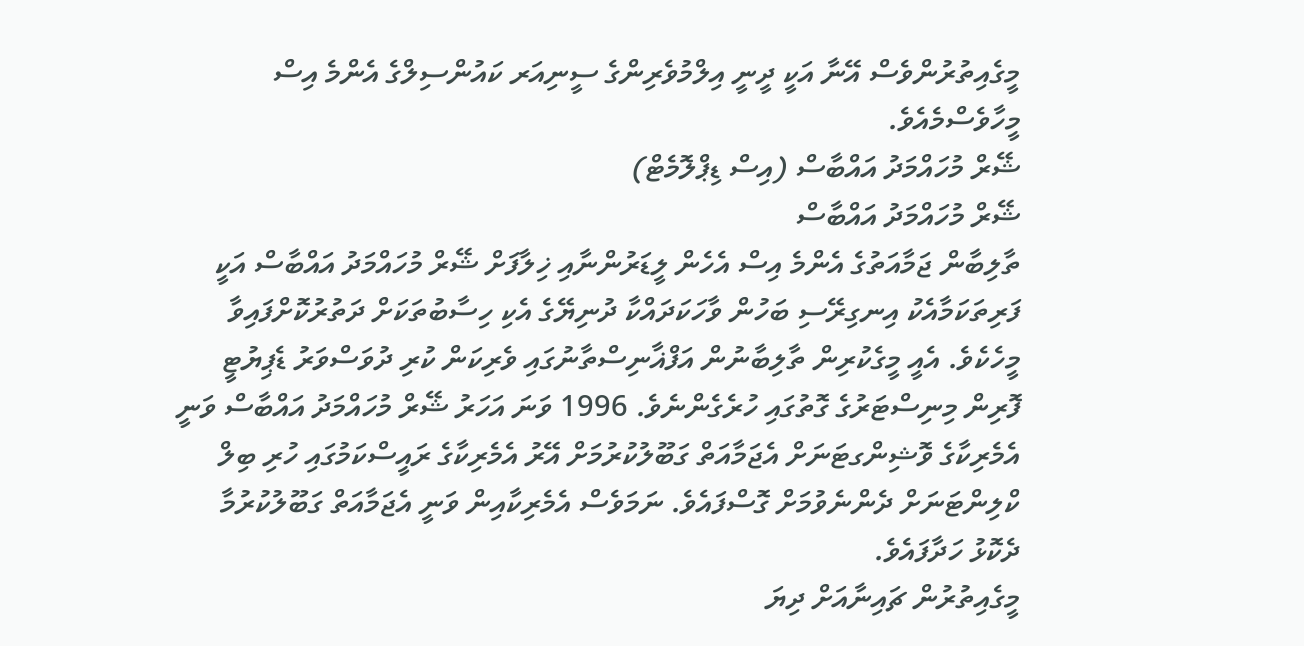މީގެއިތުރުންވެސް އޭނާ އަކީ ދީނީ އިލްމުވެރިންގެ ސީނިއަރ ކައުންސިލްގެ އެންމެ އިސް މީހާވެސްމެއެވެ.
ޝޭރް މުހައްމަދު އައްބާސް (އިސް ޑިޕްލޮމެޓް)
ޝޭރް މުހައްމަދު އައްބާސް
ތާލިބާން ޖަމާއަތުގެ އެންމެ އިސް އެހެން ލީޑަރުންނާއި ޚިލާފަށް ޝޭރް މުހައްމަދު އައްބާސް އަކީ ފަރިތަކަމާއެކު އިނގިރޭސި ބަހުން ވާހަކަދައްކާ ދުނިޔޭގެ އެކި ހިސާބުތަކަށް ދަތުރުކޮށްފައިވާ މީހެކެވެ. އެއީ މީގެކުރިން ތާލިބާނުން އަފްޣާނިސްތާނުގައި ވެރިކަން ކުރި ދުވަސްވަރު ޑެޕިޔުޓީ ފޮރިން މިނިސްޓަރުގެ ގޮތުގައި ހުރެގެންނެވެ. 1996 ވަނަ އަހަރު ޝޭރް މުހައްމަދު އައްބާސް ވަނީ އެމެރިކާގެ ވޮޝިންގޓަނަށް އެޖަމާއަތް ގަބޫލުކުރުމަށް އޭރު އެމެރިކާގެ ރައީސްކަމުގައި ހުރި ބިލް ކްލިންޓަނަށް ދެންނެވުމަށް ގޮސްފައެވެ. ނަމަވެސް އެމެރިކާއިން ވަނީ އެޖަމާއަތް ގަބޫލުކުރުމާ ދެކޮޅު ހަދާފައެވެ.
މީގެއިތުރުން ޗައިނާއަށް ދިޔަ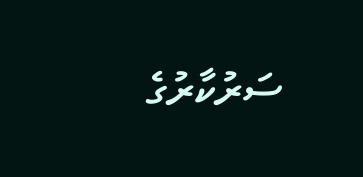ސަރުކާރުގެ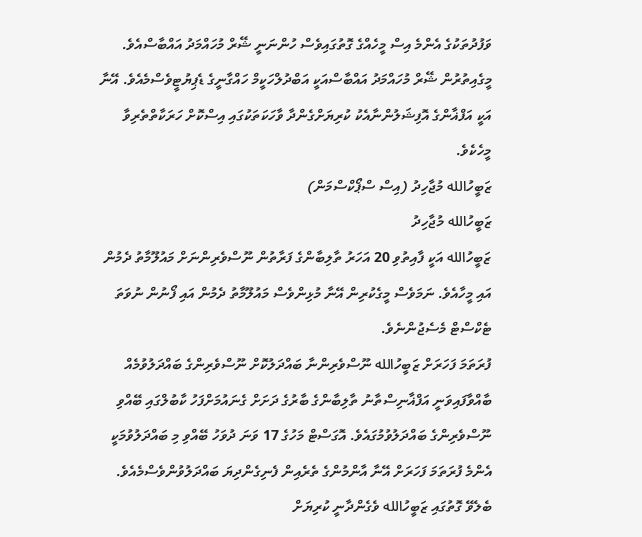ވަފުދުތަކުގެ އެންމެ އިސް މީހެއްގެ ގޮތުގައިވެސް ހުންނަނީ ޝޭރް މުހައްމަދު އައްބާސްއެވެ. މީގެއިތުރުން ޝޭރް މުހައްމަދު އައްބާސްއަކީ އަބްދުލްހަކީމް ހައްގާނީގެ ޑެޕިޔުޓީވެސްމެއެވެ. އޭނާ އަކީ އަފްޣާންގެ އޮފިޝަލުންނާއެކު ކުރިޔަށްގެންދާ ވާހަކަތަކުގައި އިސްކޮށް ހަރަކާތްތެރިވާ މީހެކެވެ.
ޒަބީހުالله މުޖާހިދު (އިސް ސްޕޯކްސްމަން)
ޒަބީހުالله މުޖާހިދު
ޒަބީހުالله އަކީ ފާއިތުވި 20 އަހަރު ތާލިބާންގެ ފަރާތުން ނޫސްވެރިންނަށް މައުލޫމާތު ދެމުން އައި މީހާއެވެ. ނަމަވެސް މީގެކުރިން އޭނާ މުޅިންވެސް މައުލޫމާތު ދެމުން އައި ފޯނުން ނުވަތަ ޓެކްސްޓް މެސެޖުންނެވެ.
ފުރަތަމަ ފަހަރަށް ޒަބީހުالله ނޫސްވެރިންނާ ބައްދަލުކޮށް ނޫސްވެރިންގެ ބައްދަލުވުމެއް ބާއްވާފައިވަނީ އަފްޣާނިސްތާނު ތާލިބާންގެ ބާރުގެ ދަށަށް ގެނައުމަށްފަހު ކާބުލްގައި ބޭއްވި ނޫސްވެރިންގެ ބައްދަލުވުމުގައެވެ. އޮގަސްޓް މަހުގެ 17 ވަނަ ދުވަހު ބޭއްވި މި ބައްދަލުވުމަކީ އެންމެ ފުރަތަމަ ފަހަރަށް އޭނާ އާންމުންގެ ތެރެއިން ފެނިގެންދިޔަ ބައްދަލުވުންވެސްމެއެވެ.
ބެލެވޭ ގޮތުގައި ޒަބީހުالله ވެގެންދާނީ ކުރިޔަށް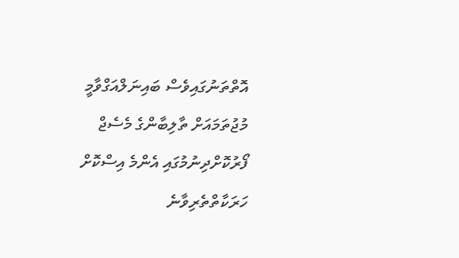އޮތްތަނުގައިވެސް ބައިނަލްއަގްވާމީ މުޖުތަމައަށް ތާލިބާންގެ މެސެޖް ފޯރުކޮށްދިނުމުގައި އެންމެ އިސްކޮށް ހަރަކާތްތެރިވާނެ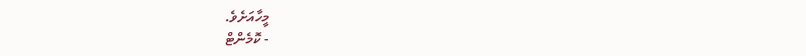މީހާއަށެވެ.
- ކޮމެންޓް